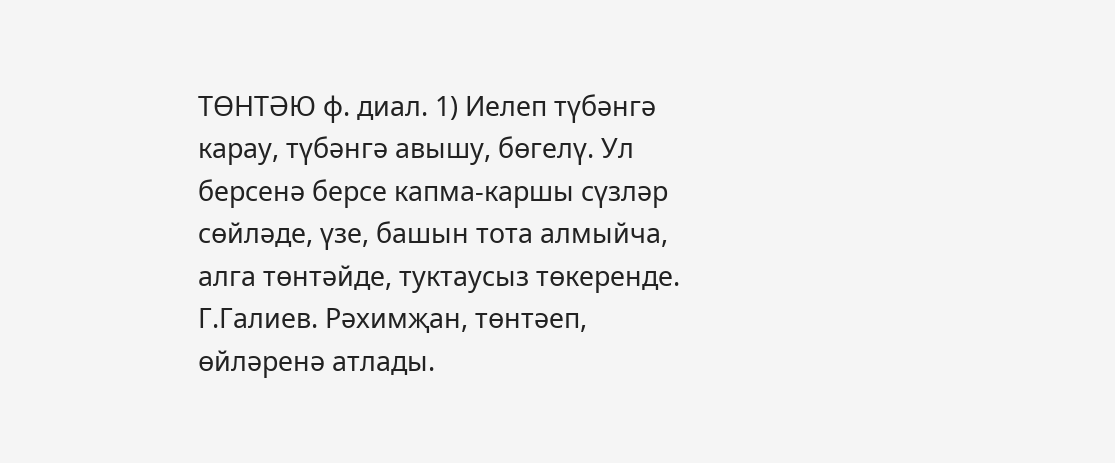ТӨНТӘЮ ф. диал. 1) Иелеп түбәнгә карау, түбәнгә авышу, бөгелү. Ул берсенә берсе капма-каршы сүзләр сөйләде, үзе, башын тота алмыйча, алга төнтәйде, туктаусыз төкеренде. Г.Галиев. Рәхимҗан, төнтәеп, өйләренә атлады.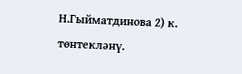Н.Гыйматдинова 2) к. төнтекләнү.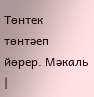Төнтек төнтәеп йөрер. Мәкаль |